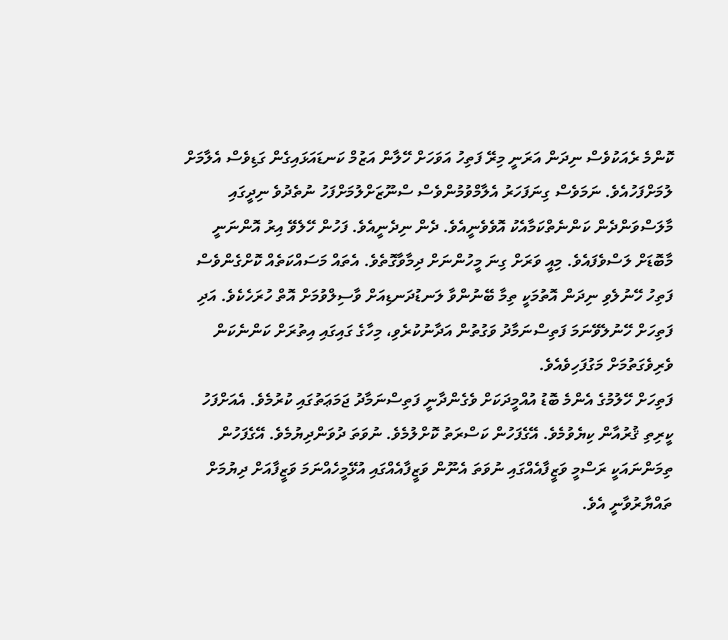ކޮންމެ ރެއަކުވެސް ނިދަން އަރަނީ މިރޭ ފަތިހު އަވަހަށް ހޭލާން އަޒުމް ކަނޑައަޅައިގެން ގަޑިވެސް އެލާމަށް ލުމަށްފަހުއެވެ. ނަމަވެސް ގިނަފަހަރު އެލާމްވުމުންވެސް ސްނޫޒަށްލުމަށްފަހު ނުތެދުވެ ނިދީގައި މާލަސްވަންދެން ކަންނެތްކަމާއެކު އޮވެވެނީއެވެ. ދެން ނިދެނީއެވެ. ފަހުން ހޭލެވޭ އިރު އޮންނަނީ މާބޮޑަށް ލަސްވެފައެވެ. މިއީ ވަރަށް ގިނަ މީހުންނަށް ދިމާވާގޮތެވެ. އެތައް މަސައްކަތެއް ކޮށްގެންވެސް ފަތިހު ހޭނުލެވި ނިދަން އޮތުމަކީ ތިމާ ބޭނުންވާ ލަނޑުދަނޑިއަށް ވާސިލްވުމަށް އޮތް ހުރަހެކެވެ. އަދި ފަތިހަށް ހޭނުލެވޭނަމަ ފަތިސްނަމާދު ވަގުތުން އަދާނުކުރެވި، މިހާގެ ގައިގައި އިތުރަށް ކަންނެކަން ވެރިވެގަތުމަށް މަގުފަހިވެއެވެ.
ފަތިހަށް ހޭލުމުގެ އެންމެ ބޮޑު އުއްމީދަކަށް ވެގެންދާނީ ފަތިސްނަމާދު ޖަމަޢަތުގައި ކުރުމެވެ. އެއަށްފަހު ކީރިތި ޤުރުއާން ކިޔެވުމެވެ. އޭގެފަހުން ކަސްރަތު ކޮށްލުމެވެ. ނުވަތަ ދުވަންދިޔުމެވެ. އޭގެފަހުން ތިމަންނައަކީ ރަސްމީ ވަޒީފާއެއްގައި ނުވަތަ އެނޫން ވަޒީފާއެއްގައި އުޅޭމީހެއްނަމަ ވަޒީފާއަށް ދިޔުމަށް ތައްޔާރުވާނީ އެވެ.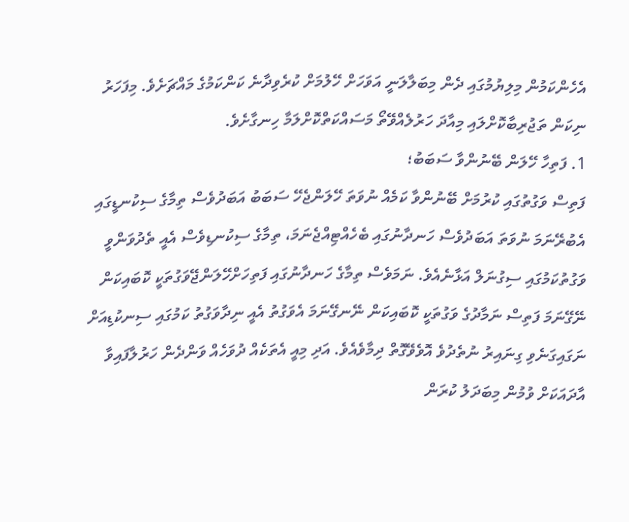އެހެންކަމުން މިލިޔުމުގައި ދެން މިބަލާލަނީ އަވަހަށް ހޭލުމަށް ކުރެވިދާނެ ކަންކަމުގެ މައްޗަށެވެ. މިފަހަރު ނިކަން ތަޖުރިބާކޮށްލައި މިއާދަ ހަރުލެއްވޭތޯ މަސައްކަތްކޮށްލަމާ ހިނގާށެވެ.
1. ފަތިހާ ހޭލަން ބޭނުންވާ ސަބަބު؛
ފަތިސް ވަގުތުގައި ކުރުމަށް ބޭނުންވާ ކަމެއް ނުވަތަ ހޭލަންޖެހޭ ސަބަބު އަބަދުވެސް ތިމާގެ ސިކުނޑީގައި އެބުރޭނަމަ ނުވަތަ އަބަދުވެސް ހަނދާނުގައި ބެހެއްޓިއްޖެނަމަ، ތިމާގެ ސިކުނޑިވެސް އެއީ ތެދުވަންވީ ވަގުތުކަމުގައި ސިގުނަލް އަޅާނެއެވެ. ނަމަވެސް ތިމާގެ ހަނދާނުގައި ފަތިހަށްހޭލަންޖޭވަގުތަކީ ކޮބައިކަން ނޭގޭނަމަ ފަތިސް ނަމާދުގެ ވަގުތަކީ ކޮބައިކަން ނޭނގޭނަމަ އެވަގުތު އެއީ ނިދާވަގުތު ކަމުގައި ސިނކުޑިއަށް ނަގައިގަނެވި ގިނައިރު ނުތެދުވެ އޮވެވޭގޮތް ދިމާވެއެވެ. އަދި މިއީ އެތަކެއް ދުވަހެއް ވަންދެން ހަރުލާފައިވާ އާދައަކަށް ވުމުން މިބަދަލު ކުރަން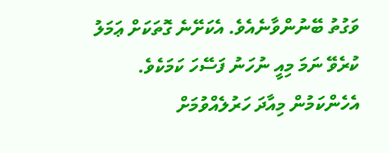ވަގުތު ބޭނުންވާނެއެވެ. އެކަށޭނެ ގޮތަކަށް ޢަމަލު ކުރެވޭ ނަމަ މިއީ ނުހަނު ފަސޭހަ ކަމަކެވެ.
އެހެންކަމުން މިއާދަ ހަރުލެއްވުމަށް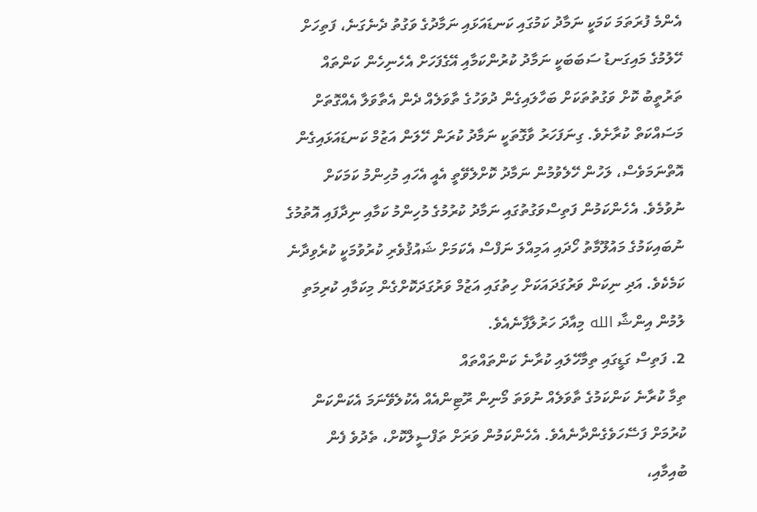އެންމެ ފުރަތަމަ ކަމަކީ ނަމާދު ކަމުގައި ކަނޑައަޅައި ނަމާދުގެ ވަގުތު ދެނެގަނެ، ފަތިހަށް ހޭލުމުގެ މައިގަނޑު ސަބަބަކީ ނަމާދު ކުރުންކަމާއި އޭގެފަހަށް އެހެނިހެން ކަންތައް ތަރުތީބު ކޮށް ވަގުތުތަކަށް ބަހާލައިގެން ދުވަހުގެ ތާވަލެއް ދެން އެތާވަލާ އެއްގޮތަށް މަސައްކަތް ކުރާށެވެ. ގިނަފަހަރު ވާގޮތަކީ ނަމާދު ކުރަން ހޭލަން އަޒުމް ކަނޑައަޅައިގެން އޮތްނަމަވެސް، ލަހުން ހޭލެވުމުން ނަމާދު ކޮށްލެވޭތީ އެއީ އެހައި މުހިންމު ކަމަކަށް ނުވުމެވެ. އެހެންކަމުން ފަތިސްވަގުތުގައި ނަމާދު ކުރުމުގެ މުހިންމު ކަމާއި ނިދާފައި އޮތުމުގެ ނުބައިކަމުގެ މައުލޫމާތު ހޯދައި އަމިއްލަ ނަފްސް އެކަމަށް ޝައުޤުވެރި ކުރުވުމަކީ ކުރެވިދާނެ ކަމެކެވެ. އަދި ނިކަން ވަރުގަދައަކަށް ހިތުގައި އަޒުމް ވަރުގަދަކޮށްގެން މިކަމާއި ކުރިމަތި ލުމުން އިންޝާ الله މިއާދަ ހަރުލާފާނެއެވެ.
2. ފަތިސް ގަޑީގައި ތިމާހޭލައި ކުރާނެ ކަންތައްތައް
ތިމާ ކުރާނެ ކަންކަމުގެ ތާވަލެއް ނުވަތަ މޯނިން ރޫޓިންއެއް އެކުލެވޭނަމަ އެކަންކަން ކުރުމަށް ފަސޭހަވެގެންދާނެއެވެ. އެހެންކަމުން ވަރަށް ތަފްސީލްކޮށް، ތެދުވެ ފެން ބުއިމާއި،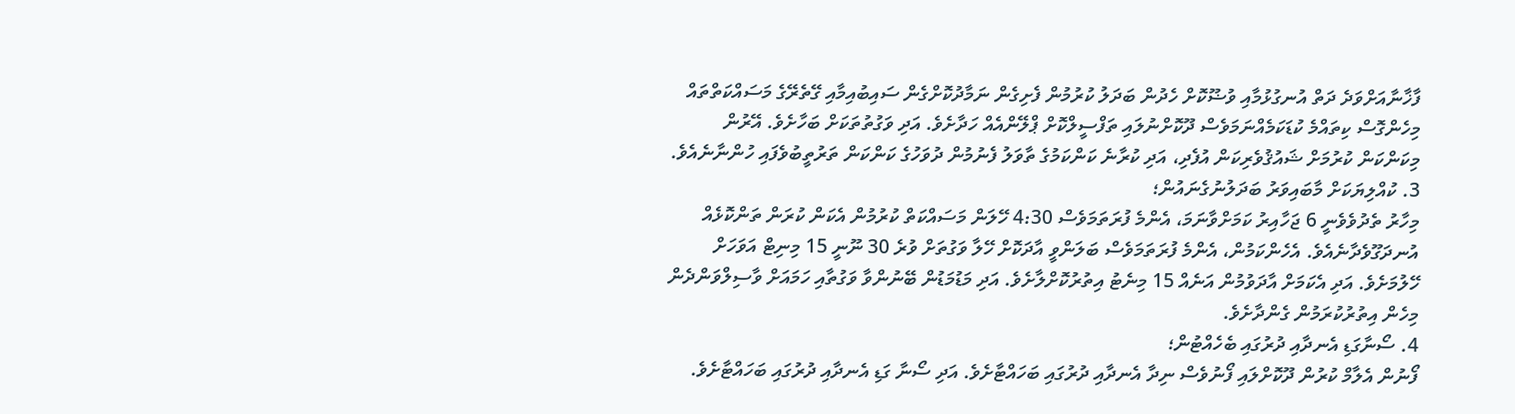ފާޚާނާއަށްވަދެ ދަތް އުނގުޅުމާއި ވުޟޫކޮށް ހެދުން ބަދަލު ކުރުމުން ފެށިގެން ނަމާދުކޮށްގެން ސައިބުއިމާއި ގޭތެރޭގެ މަސައްކަތްތައް މިހެންގޮސް ކިތައްމެ ކުޑަކަމެއްނަމަވެސް ދޫކޮށްނުލައި ތަފްސީލްކޮށް ޕްލޭންއެއް ހަދާށެވެ. އަދި ވަގުތުތަކަށް ބަހާށެވެ. އޭރުން މިކަންކަން ކުރުމަށް ޝައުޤުވެރިކަން އުފެދި، އަދި ކުރާނެ ކަންކަމުގެ ތާވަލު ފެނުމުން ދުވަހުގެ ކަންކަން ތަރުތީބުވެފައި ހުންނާނެއެވެ.
3. ކުއްލިޔަކަށް މާބައިވަރު ބަދަލުނުގެނައުން؛
މިހާރު ތެދުވެވެނީ 6 ޖަހާއިރު ކަމަށްވާނަމަ، އެންމެ ފުރަތަމަވެސް 4:30 ހޭލަން މަސައްކަތް ކުރުމުން އެކަން ކުރަން ތަންކޮޅެއް އުނދަގޫވެދާނެއެވެ. އެހެންކަމުން، އެންމެ ފުރަތަމަވެސް ބަލަންވީ އާދަކޮށް ހޭލާ ވަގުތަށް ވުރެ 30 ނޫނީ 15 މިނިޓް އަވަހަށް ހޭލުމަށެވެ. އަދި އެކަމަށް އާދަވުމުން އަނެއް 15 މިނެޓު އިތުރުކޮށްލާށެވެ. އަދި މަޑުމަޑުން ބޭނުންވާ ވަގުތާއި ހަމައަށް ވާސިލްވަންދެން މިހެން އިތުރުކުރަމުން ގެންދާށެވެ.
4. ސޯނާގަޑި އެނދާއި ދުރުގައި ބެހެއްޓުން؛
ފޯނުން އެލާމް ކުރުން ދޫކޮށްލައި ފޯނުވެސް ނިދާ އެނދާއި ދުރުގައި ބަހައްޓާށެވެ. އަދި ސޯނާ ގަޑި އެނދާއި ދުރުގައި ބަހައްޓާށެވެ.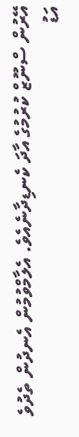އޭރުން ސްނޫޒް ކުރުމުގެ އާދަ ކެނޑިދާނެއެވެ. އެލާމްވުމުން އެނދުން ތެދުވެ އަޑު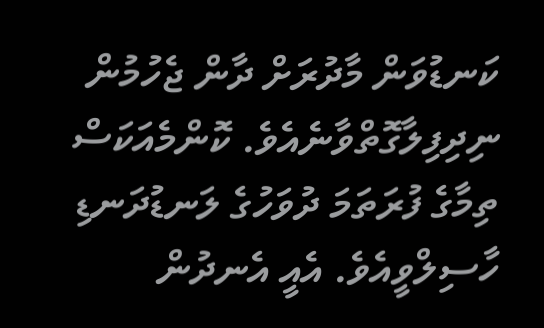ކަނޑުވަން މާދުރަށް ދާން ޖެހުމުން ނިދިފިލާގޮތްވާނެއެވެ. ކޮންމެއަކަސް ތިމާގެ ފުރަތަމަ ދުވަހުގެ ލަނޑުދަނޑި ހާސިލްވީއެވެ. އެއީ އެނދުން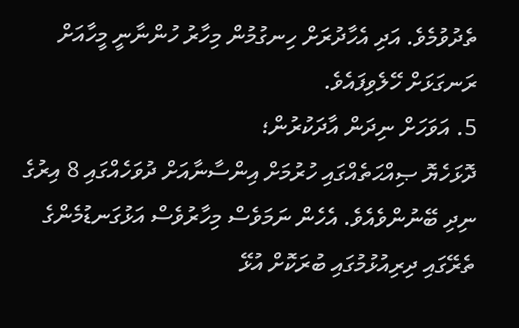ތެދުވުމެވެ. އަދި އެހާދުރަށް ހިނގުމުން މިހާރު ހުންނާނީ މީހާއަށް ރަނގަޅަށް ހޭލެވިފައެވެ.
5. އަވަހަށް ނިދަން އާދަކުރުން؛
ދޮޅަހެޔޮ ޞިއްޙަތެއްގައި ހުރުމަށް އިންސާނާއަށް ދުވަހެއްގައި 8 އިރުގެ ނިދި ބޭނުންވެއެވެ. އެހެން ނަމަވެސް މިހާރުވެސް އަޅުގަނޑުމެންގެ ތެރޭގައި ދިރިއުޅުމުގައި ބުރަކޮށް އުޅޭ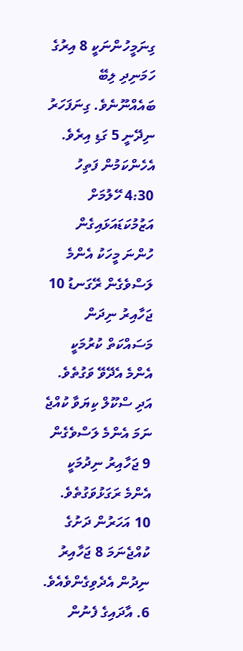ގިނަމީހުންނަކީ 8 އިރުގެ ހަމަނިދި ލިބޭ ބައެއްނޫނެވެ. ގިނަފަހަރު ނިދޭނީ 5 ގަޑި އިރެވެ. އެހެންކަމުން ފަތިހު 4:30 ހޭލުމަށް އަޒުމުކަޑައަޅައިގެން ހުންނަ މީހަކު އެންމެ ލަސްވެގެން ރޭގަނޑު 10 ޖަހާއިރު ނިދަން މަސައްކަތް ކުރުމަކީ އެންމެ އެދޭވޭ ވަގުތެވެ. އަދި ސްކޫލް ކިޔަވާ ކުއްޖެ ނަމަ އެންމެ ލަސްވެގެން 9 ޖަހާއިރު ނިދުމަކީ އެންމެ ރަގަޅުވަގުތެވެ. 10 އަހަރުން ދަށުގެ ކުއްޖެނަމަ 8 ޖަހާއިރު ނިދުން އެދެވިގެންވެއެވެ.
6. އާދައިގެ ފެނުން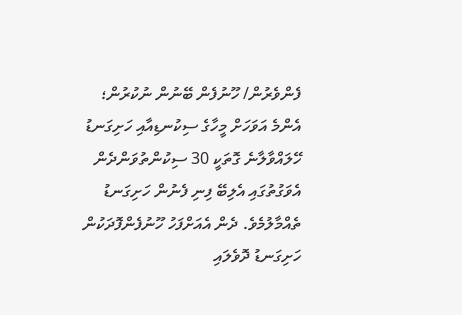ފެންވެރުން/ ހޫނުފެން ބޭނުން ނުކުރުން؛
އެންމެ އަވަހަށް މީހާގެ ސިކުނޑިއާއި ހަށިގަނޑު ހޭލައްވާލާނެ ގޮތަކީ 30 ސިކުންތުވަންދެން އެވަގުތުގައި އެލިބޭ ފިނި ފެނުން ހަށިގަނޑު ތެއްމާލުމެވެ. ދެން އެއަށްފަހު ހޫނުފެންފޮދަކުން ހަށިގަނޑު ދޮވެލައި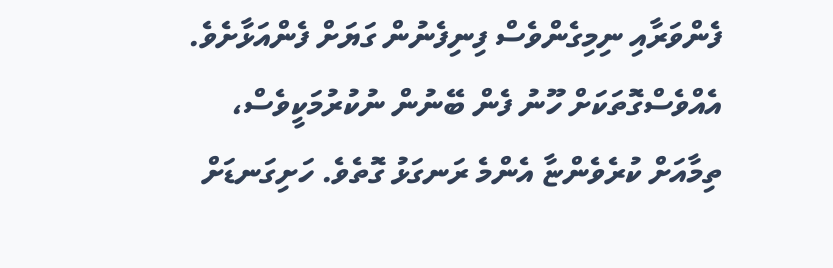ފެންވަރާއި ނިމިގެންވެސް ފިނިފެނުން ގަޔަށް ފެންއަޅާށެވެ. އެއްވެސްގޮތަކަށް ހޫނު ފެން ބޭނުން ނުކުރުމަކީވެސް، ތިމާއަށް ކުރެވެންޏާ އެންމެ ރަނގަޅު ގޮތެވެ. ހަށިގަނޑަށް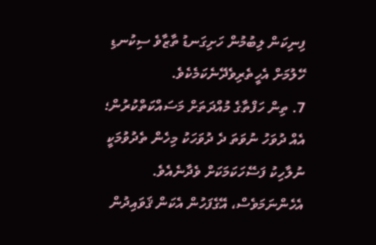ފިނިކަން ލިބުމުން ހަށިގަނޑު ތާޒާވެ ސިކުނޑި ހޭލުމަށް އެހީތެރިވެދޭނެކަމެކެވެ.
7. ތިން ހަފްތާގެ މުއްދަތަށް މަސައްކަތްކުރުން؛
އެއް ދުވަހު ނުވަތަ ދެ ދުވަހަކު މިހެން ތެދުވުމަކީ ނުލާހިކު ފަސޭހަކަމަކަށް ވެދާނެއެވެ. އެހެންނަމަވެސް، އޭގެފަހުން އެކަން ޤަވައިދުން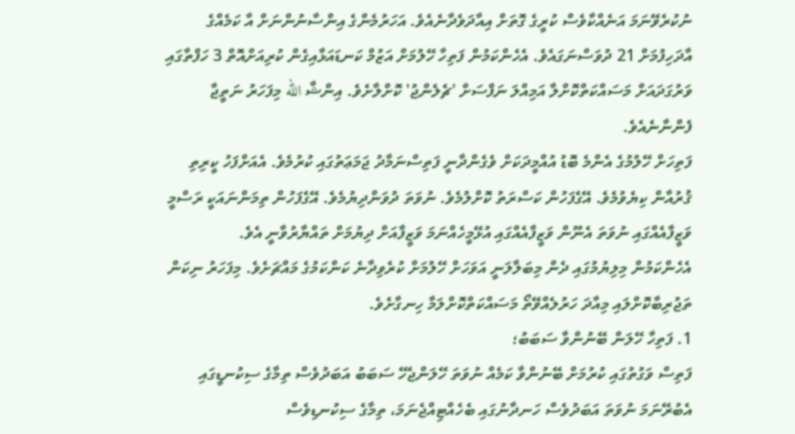ނުކުރެވޭނަމަ އަނެއްކާވެސް ކުރީގެ ގޮތަށް އިއާދަވެދާނެއެވެ. އަހަރުމެންގެ އިންސާނުންނަށް އާ ކަމެއްގެ އާދަހިފުމަށް 21 ދުވަސްނަގައެވެ. އެހެންކަމުން ފަތިހާ ހޭލުމަށް އަޒުމް ކަނޑައަޅާއިގެން ކުރިއަށްއޮތް 3 ހަފްތާގައި ވަރުގަދައަށް މަސައްކަތްކޮށްލާ އަމިއްލަ ނަފްސަށް 'ޗެލެންޖު' ކޮށްލާށެވެ. އިންޝާ الله މިފަހަރު ނަތީޖާ ފެންނާނެއެވެ.
ފަތިހަށް ހޭލުމުގެ އެންމެ ބޮޑު އުއްމީދަކަށް ވެގެންދާނީ ފަތިސްނަމާދު ޖަމަޢަތުގައި ކުރުމެވެ. އެއަށްފަހު ކީރިތި ޤުރުއާން ކިޔެވުމެވެ. އޭގެފަހުން ކަސްރަތު ކޮށްލުމެވެ. ނުވަތަ ދުވަންދިޔުމެވެ. އޭގެފަހުން ތިމަންނައަކީ ރަސްމީ ވަޒީފާއެއްގައި ނުވަތަ އެނޫން ވަޒީފާއެއްގައި އުޅޭމީހެއްނަމަ ވަޒީފާއަށް ދިޔުމަށް ތައްޔާރުވާނީ އެވެ.
އެހެންކަމުން މިލިޔުމުގައި ދެން މިބަލާލަނީ އަވަހަށް ހޭލުމަށް ކުރެވިދާނެ ކަންކަމުގެ މައްޗަށެވެ. މިފަހަރު ނިކަން ތަޖުރިބާކޮށްލައި މިއާދަ ހަރުލެއްވޭތޯ މަސައްކަތްކޮށްލަމާ ހިނގާށެވެ.
1. ފަތިހާ ހޭލަން ބޭނުންވާ ސަބަބު؛
ފަތިސް ވަގުތުގައި ކުރުމަށް ބޭނުންވާ ކަމެއް ނުވަތަ ހޭލަންޖެހޭ ސަބަބު އަބަދުވެސް ތިމާގެ ސިކުނޑީގައި އެބުރޭނަމަ ނުވަތަ އަބަދުވެސް ހަނދާނުގައި ބެހެއްޓިއްޖެނަމަ، ތިމާގެ ސިކުނޑިވެސް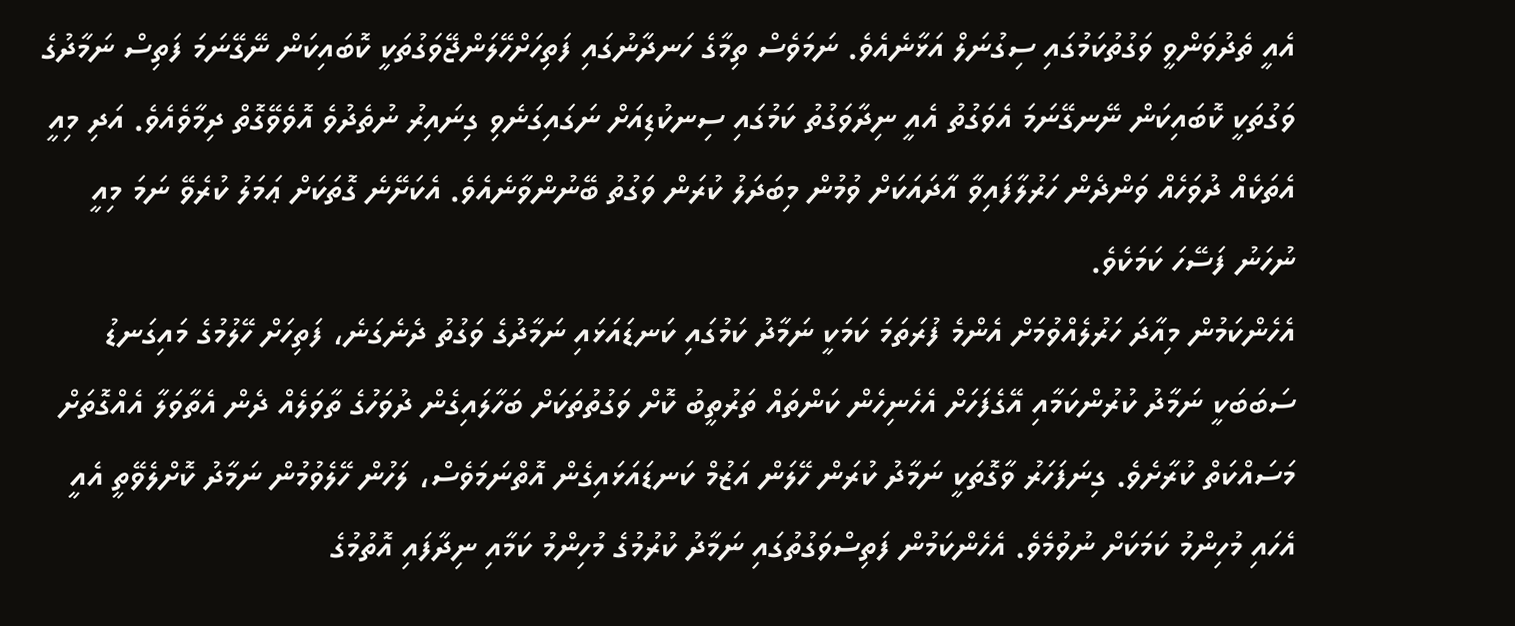އެއީ ތެދުވަންވީ ވަގުތުކަމުގައި ސިގުނަލް އަޅާނެއެވެ. ނަމަވެސް ތިމާގެ ހަނދާނުގައި ފަތިހަށްހޭލަންޖޭވަގުތަކީ ކޮބައިކަން ނޭގޭނަމަ ފަތިސް ނަމާދުގެ ވަގުތަކީ ކޮބައިކަން ނޭނގޭނަމަ އެވަގުތު އެއީ ނިދާވަގުތު ކަމުގައި ސިނކުޑިއަށް ނަގައިގަނެވި ގިނައިރު ނުތެދުވެ އޮވެވޭގޮތް ދިމާވެއެވެ. އަދި މިއީ އެތަކެއް ދުވަހެއް ވަންދެން ހަރުލާފައިވާ އާދައަކަށް ވުމުން މިބަދަލު ކުރަން ވަގުތު ބޭނުންވާނެއެވެ. އެކަށޭނެ ގޮތަކަށް ޢަމަލު ކުރެވޭ ނަމަ މިއީ ނުހަނު ފަސޭހަ ކަމަކެވެ.
އެހެންކަމުން މިއާދަ ހަރުލެއްވުމަށް އެންމެ ފުރަތަމަ ކަމަކީ ނަމާދު ކަމުގައި ކަނޑައަޅައި ނަމާދުގެ ވަގުތު ދެނެގަނެ، ފަތިހަށް ހޭލުމުގެ މައިގަނޑު ސަބަބަކީ ނަމާދު ކުރުންކަމާއި އޭގެފަހަށް އެހެނިހެން ކަންތައް ތަރުތީބު ކޮށް ވަގުތުތަކަށް ބަހާލައިގެން ދުވަހުގެ ތާވަލެއް ދެން އެތާވަލާ އެއްގޮތަށް މަސައްކަތް ކުރާށެވެ. ގިނަފަހަރު ވާގޮތަކީ ނަމާދު ކުރަން ހޭލަން އަޒުމް ކަނޑައަޅައިގެން އޮތްނަމަވެސް، ލަހުން ހޭލެވުމުން ނަމާދު ކޮށްލެވޭތީ އެއީ އެހައި މުހިންމު ކަމަކަށް ނުވުމެވެ. އެހެންކަމުން ފަތިސްވަގުތުގައި ނަމާދު ކުރުމުގެ މުހިންމު ކަމާއި ނިދާފައި އޮތުމުގެ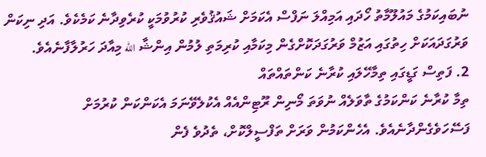ނުބައިކަމުގެ މައުލޫމާތު ހޯދައި އަމިއްލަ ނަފްސް އެކަމަށް ޝައުޤުވެރި ކުރުވުމަކީ ކުރެވިދާނެ ކަމެކެވެ. އަދި ނިކަން ވަރުގަދައަކަށް ހިތުގައި އަޒުމް ވަރުގަދަކޮށްގެން މިކަމާއި ކުރިމަތި ލުމުން އިންޝާ الله މިއާދަ ހަރުލާފާނެއެވެ.
2. ފަތިސް ގަޑީގައި ތިމާހޭލައި ކުރާނެ ކަންތައްތައް
ތިމާ ކުރާނެ ކަންކަމުގެ ތާވަލެއް ނުވަތަ މޯނިން ރޫޓިންއެއް އެކުލެވޭނަމަ އެކަންކަން ކުރުމަށް ފަސޭހަވެގެންދާނެއެވެ. އެހެންކަމުން ވަރަށް ތަފްސީލްކޮށް، ތެދުވެ ފެން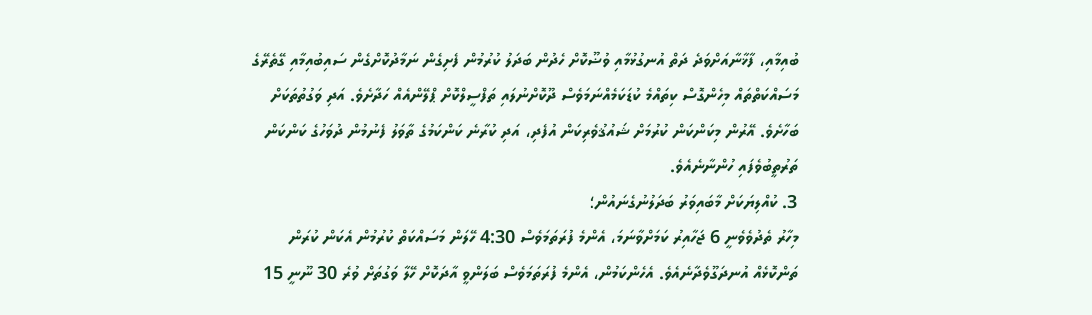ބުއިމާއި، ފާޚާނާއަށްވަދެ ދަތް އުނގުޅުމާއި ވުޟޫކޮށް ހެދުން ބަދަލު ކުރުމުން ފެށިގެން ނަމާދުކޮށްގެން ސައިބުއިމާއި ގޭތެރޭގެ މަސައްކަތްތައް މިހެންގޮސް ކިތައްމެ ކުޑަކަމެއްނަމަވެސް ދޫކޮށްނުލައި ތަފްސީލްކޮށް ޕްލޭންއެއް ހަދާށެވެ. އަދި ވަގުތުތަކަށް ބަހާށެވެ. އޭރުން މިކަންކަން ކުރުމަށް ޝައުޤުވެރިކަން އުފެދި، އަދި ކުރާނެ ކަންކަމުގެ ތާވަލު ފެނުމުން ދުވަހުގެ ކަންކަން ތަރުތީބުވެފައި ހުންނާނެއެވެ.
3. ކުއްލިޔަކަށް މާބައިވަރު ބަދަލުނުގެނައުން؛
މިހާރު ތެދުވެވެނީ 6 ޖަހާއިރު ކަމަށްވާނަމަ، އެންމެ ފުރަތަމަވެސް 4:30 ހޭލަން މަސައްކަތް ކުރުމުން އެކަން ކުރަން ތަންކޮޅެއް އުނދަގޫވެދާނެއެވެ. އެހެންކަމުން، އެންމެ ފުރަތަމަވެސް ބަލަންވީ އާދަކޮށް ހޭލާ ވަގުތަށް ވުރެ 30 ނޫނީ 15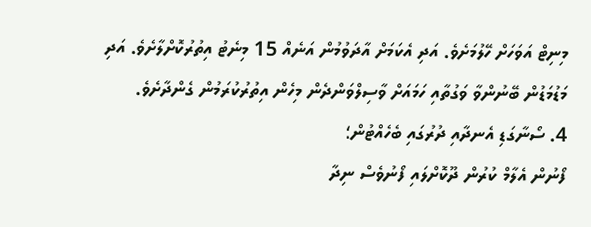މިނިޓް އަވަހަށް ހޭލުމަށެވެ. އަދި އެކަމަށް އާދަވުމުން އަނެއް 15 މިނެޓު އިތުރުކޮށްލާށެވެ. އަދި މަޑުމަޑުން ބޭނުންވާ ވަގުތާއި ހަމައަށް ވާސިލްވަންދެން މިހެން އިތުރުކުރަމުން ގެންދާށެވެ.
4. ސޯނާގަޑި އެނދާއި ދުރުގައި ބެހެއްޓުން؛
ފޯނުން އެލާމް ކުރުން ދޫކޮށްލައި ފޯނުވެސް ނިދާ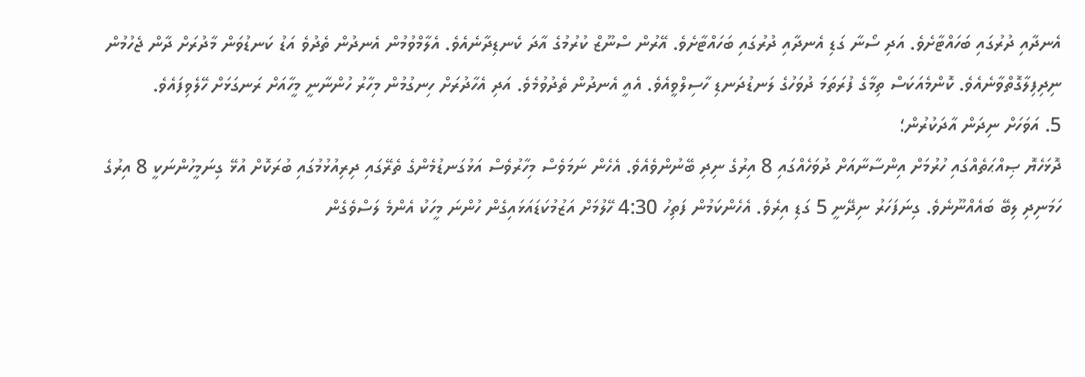އެނދާއި ދުރުގައި ބަހައްޓާށެވެ. އަދި ސޯނާ ގަޑި އެނދާއި ދުރުގައި ބަހައްޓާށެވެ. އޭރުން ސްނޫޒް ކުރުމުގެ އާދަ ކެނޑިދާނެއެވެ. އެލާމްވުމުން އެނދުން ތެދުވެ އަޑު ކަނޑުވަން މާދުރަށް ދާން ޖެހުމުން ނިދިފިލާގޮތްވާނެއެވެ. ކޮންމެއަކަސް ތިމާގެ ފުރަތަމަ ދުވަހުގެ ލަނޑުދަނޑި ހާސިލްވީއެވެ. އެއީ އެނދުން ތެދުވުމެވެ. އަދި އެހާދުރަށް ހިނގުމުން މިހާރު ހުންނާނީ މީހާއަށް ރަނގަޅަށް ހޭލެވިފައެވެ.
5. އަވަހަށް ނިދަން އާދަކުރުން؛
ދޮޅަހެޔޮ ޞިއްޙަތެއްގައި ހުރުމަށް އިންސާނާއަށް ދުވަހެއްގައި 8 އިރުގެ ނިދި ބޭނުންވެއެވެ. އެހެން ނަމަވެސް މިހާރުވެސް އަޅުގަނޑުމެންގެ ތެރޭގައި ދިރިއުޅުމުގައި ބުރަކޮށް އުޅޭ ގިނަމީހުންނަކީ 8 އިރުގެ ހަމަނިދި ލިބޭ ބައެއްނޫނެވެ. ގިނަފަހަރު ނިދޭނީ 5 ގަޑި އިރެވެ. އެހެންކަމުން ފަތިހު 4:30 ހޭލުމަށް އަޒުމުކަޑައަޅައިގެން ހުންނަ މީހަކު އެންމެ ލަސްވެގެން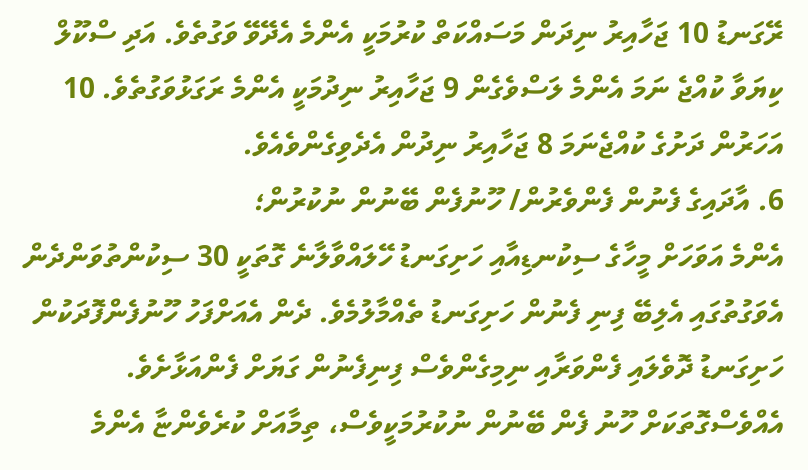ރޭގަނޑު 10 ޖަހާއިރު ނިދަން މަސައްކަތް ކުރުމަކީ އެންމެ އެދޭވޭ ވަގުތެވެ. އަދި ސްކޫލް ކިޔަވާ ކުއްޖެ ނަމަ އެންމެ ލަސްވެގެން 9 ޖަހާއިރު ނިދުމަކީ އެންމެ ރަގަޅުވަގުތެވެ. 10 އަހަރުން ދަށުގެ ކުއްޖެނަމަ 8 ޖަހާއިރު ނިދުން އެދެވިގެންވެއެވެ.
6. އާދައިގެ ފެނުން ފެންވެރުން/ ހޫނުފެން ބޭނުން ނުކުރުން؛
އެންމެ އަވަހަށް މީހާގެ ސިކުނޑިއާއި ހަށިގަނޑު ހޭލައްވާލާނެ ގޮތަކީ 30 ސިކުންތުވަންދެން އެވަގުތުގައި އެލިބޭ ފިނި ފެނުން ހަށިގަނޑު ތެއްމާލުމެވެ. ދެން އެއަށްފަހު ހޫނުފެންފޮދަކުން ހަށިގަނޑު ދޮވެލައި ފެންވަރާއި ނިމިގެންވެސް ފިނިފެނުން ގަޔަށް ފެންއަޅާށެވެ. އެއްވެސްގޮތަކަށް ހޫނު ފެން ބޭނުން ނުކުރުމަކީވެސް، ތިމާއަށް ކުރެވެންޏާ އެންމެ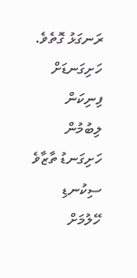ރަނގަޅު ގޮތެވެ. ހަށިގަނޑަށް ފިނިކަން ލިބުމުން ހަށިގަނޑު ތާޒާވެ ސިކުނޑި ހޭލުމަށް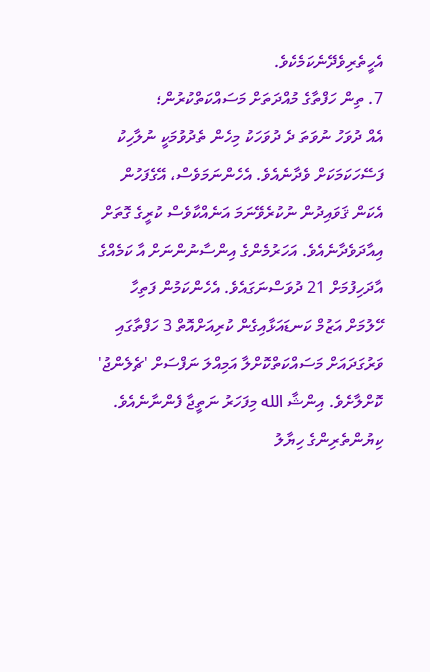އެހީތެރިވެދޭނެކަމެކެވެ.
7. ތިން ހަފްތާގެ މުއްދަތަށް މަސައްކަތްކުރުން؛
އެއް ދުވަހު ނުވަތަ ދެ ދުވަހަކު މިހެން ތެދުވުމަކީ ނުލާހިކު ފަސޭހަކަމަކަށް ވެދާނެއެވެ. އެހެންނަމަވެސް، އޭގެފަހުން އެކަން ޤަވައިދުން ނުކުރެވޭނަމަ އަނެއްކާވެސް ކުރީގެ ގޮތަށް އިއާދަވެދާނެއެވެ. އަހަރުމެންގެ އިންސާނުންނަށް އާ ކަމެއްގެ އާދަހިފުމަށް 21 ދުވަސްނަގައެވެ. އެހެންކަމުން ފަތިހާ ހޭލުމަށް އަޒުމް ކަނޑައަޅާއިގެން ކުރިއަށްއޮތް 3 ހަފްތާގައި ވަރުގަދައަށް މަސައްކަތްކޮށްލާ އަމިއްލަ ނަފްސަށް 'ޗެލެންޖު' ކޮށްލާށެވެ. އިންޝާ الله މިފަހަރު ނަތީޖާ ފެންނާނެއެވެ.
ކިޔުންތެރިންގެ ހިޔާލު